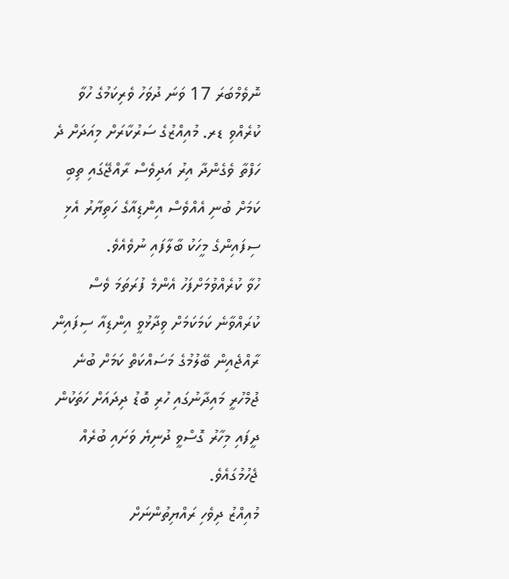ނޮވެމްބަރަ 17 ވަނަ ދުވަހު ވެރިކަމުގެ ހުވާ ކުރެއްވި ޑރ. މުއިއްޒުގެ ސަރުކާރަށް މިއަދަށް ދެ ހަފްތާ ވެގެންދާ އިރު އަދިވެސް ރާއްޖޭގައި ތިބި ކަމަށް ބުނި އެއްވެސް އިންޑިއާގެ ހަތިޔާރު އެޅި ސިފައިންގެ މީހަކު ބާލާފައި ނުވެއެވެ.
ހުވާ ކުރެއްވުމަށްފަހު އެންމެ ފުރަތަމަ ވެސް ކުރައްވާނެ ކަމަކަމަށް ވިދާޅުވީ އިންޑިއާ ސިފައިން ރާއްޖެއިން ބޭލުމުގެ މަސައްކަތް ކަމަށް ބުނެ ޖުމްހުރީ މައިދާނުގައި ހުރި ބޮޑު ދިދައަށް ހަތަކުން ދީފައި މިހާރު ގޮސްވީ ދުނިޔެ ވަށައި ބުރެއް ޖެހުމުގައެވެ.
މުއިއްޒު ދިވެހި ރައްޔިތުންނަށް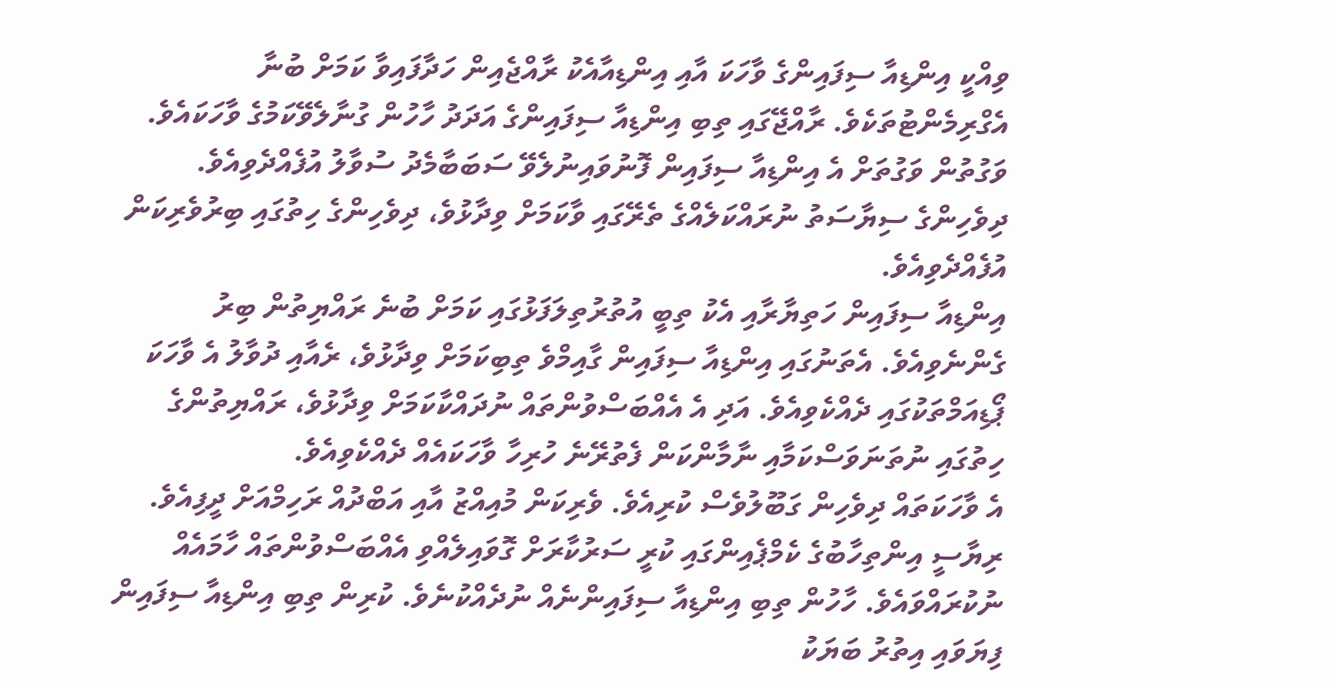ވިއްކީ އިންޑިއާ ސިފައިންގެ ވާހަކަ އާއި އިންޑިއާއެކު ރާއްޖެއިން ހަދާފައިވާ ކަމަށް ބުނާ އެގްރިމެންޓުތަކެވެ. ރާއްޖޭގައި ތިބި އިންޑިއާ ސިފައިންގެ އަދަދު ހާހުން ގުނާލެވޭކަމުގެ ވާހަކައެވެ. ވަގުތުން ވަގުތަށް އެ އިންޑިއާ ސިފައިން ފޮނުވައިނުލެވޭ ސަބަބާމެދު ސުވާލު އުފެއްދެވިއެވެ. ދިވެހިންގެ ސިޔާސަތު ނުރައްކަލެއްގެ ތެރޭގައި ވާކަމަށް ވިދާޅުވެ، ދިވެހިންގެ ހިތުގައި ބިރުވެރިކަން އުފެއްދެވިއެވެ.
އިންޑިއާ ސިފައިން ހަތިޔާރާއި އެކު ތިބީ އުތުރުތިލަފަޅުގައި ކަމަށް ބުނެ ރައްޔިތުން ބިރު ގެންނެވިއެވެ. އެތަނުގައި އިންޑިއާ ސިފައިން ގާއިމްވެ ތިބިކަމަށް ވިދާޅުވެ، ރެއާއި ދުވާލު އެ ވާހަކަ ޕޯޑިއަމްތަކުގައި ދެއްކެވިއެވެ. އަދި އެ އެއްބަސްވުންތައް ނުދައްކާކަމަށް ވިދާޅުވެ، ރައްޔިތުންގެ ހިތުގައި ނުތަނަވަސްކަމާއި ނާމާންކަން ފެތުރޭނެ ހުރިހާ ވާހަކައެއް ދެއްކެވިއެވެ.
އެ ވާހަކަތައް ދިވެހިން ގަބޫލުވެސް ކުރިއެވެ. ވެރިކަން މުއިއްޒު އާއި އަބްދުއް ރަހިމްއަށް ދީފިއެވެ. ރިޔާސީ އިންތިހާބުގެ ކެމްޕެއިންގައި ކުރީ ސަރުކާރަށް ގޮވައިލެއްވި އެއްބަސްވުންތައް ހާމައެއް ނުކުރައްވައެވެ. ހާހުން ތިބި އިންޑިއާ ސިފައިންނެއް ނުދެއްކުނެވެ. ކުރިން ތިބި އިންޑިއާ ސިފައިން ފިޔަވައި އިތުރު ބަޔަކު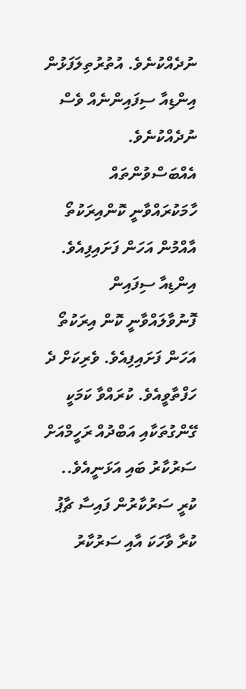ނުދެއްކުނެވެ. އުތުރުތިލަފަޅުން އިންޑިއާ ސިފައިންނެއް ވެސް ނުދެއްކުނެވެ. އެއްބަސްވުންތައް ހާމަކުރައްވާނީ ކޮންއިރަކުތޯ އާއްމުން އަހަން ފަށައިފިއެވެ. އިންޑިއާ ސިފައިން ފޮނުވާލައްވާނީ ކޮން އިރަކުތޯ އަހަން ފަށައިފިއެވެ. ވެރިކަށް ދެ ހަފްތާވީއެވެ. ކުރައްވާ ކަމަކީ ގޭންގުތަކާއި އަބްދުއް ރަހީމްއަށް ސަރުކާރު ބައި އަޅަނީއެވެ..
ކުރީ ސަރުކާރުން ފައިސާ ޗާޕު ކުރާ ވާހަކަ އާއި ސަރުކާރު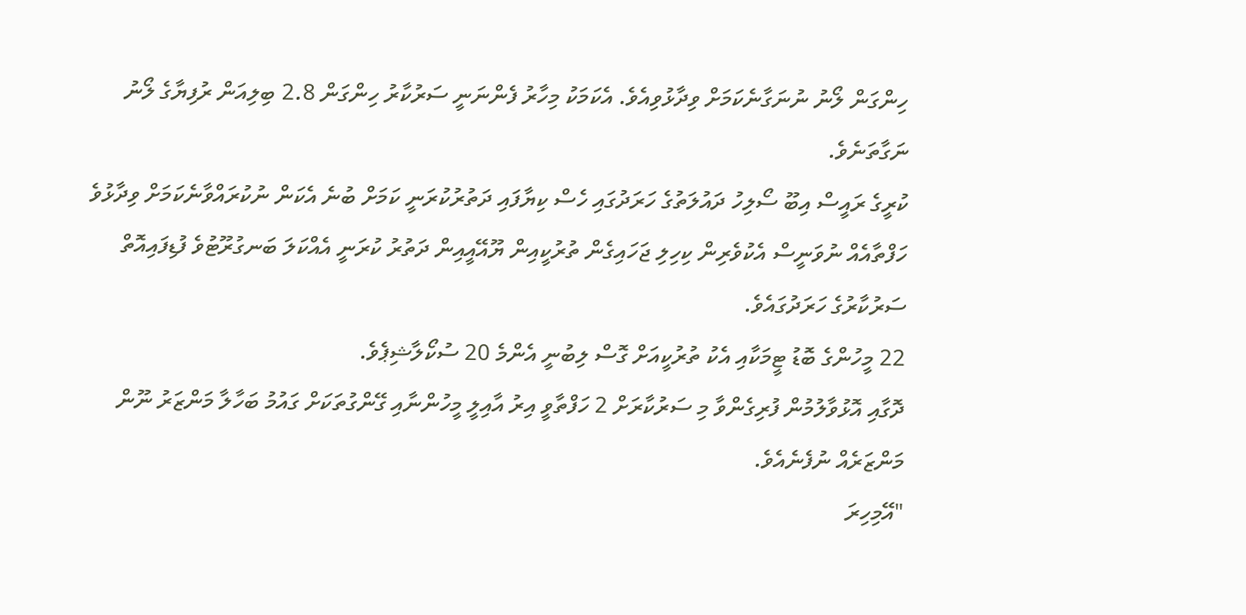ހިންގަން ލޯނު ނުނަގާނެކަމަށް ވިދާޅުވިއެވެ. އެކަމަކު މިހާރު ފެންނަނީ ސަރުކާރު ހިންގަން 2.8 ބިލިއަން ރުފިޔާގެ ލޯނު ނަގާތަނެވެ.
ކުރީގެ ރައީސް އިބޫ ސޯލިހު ދައުލަތުގެ ހަރަދުގައި ހެސް ކިޔާފައި ދަތުރުކުރަނީ ކަމަށް ބުނެ އެކަން ނުކުރައްވާނެކަމަށް ވިދާޅުވެ ހަފްތާއެއް ނުވަނީސް އެކުވެރިން ކިހިލި ޖަހައިގެން ތުރުކީއިން ޔޫއޭއީއިން ދަތުރު ކުރަނީ އެއްކަލަ ބަނގުރޫޓުވެ ފުޑިފައިއޮތް ސަރުކާރުގެ ހަރަދުގައެވެ.
22 މީހުންގެ ބޮޑު ޓީމަކާއި އެކު ތުރުކީއަށް ގޮސް ލިބުނީ އެންމެ 20 ސުކޯލާޝިޕެވެ.
ދޮގާއި އޮޅުވާލުމުން ފުރިގެންވާ މި ސަރުކާރަށް 2 ހަފްތާވީ އިރު އާއިލީ މީހުންނާއި ގޭންގުތަކަށް ގައުމު ބަހާލާ މަންޒަރު ނޫން މަންޒަރެއް ނުފެނެއެވެ.
"އޭމިހިރަ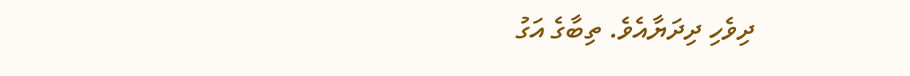ދިވެހި ދިދަޔާއެވެ. ތިބާގެ އަގު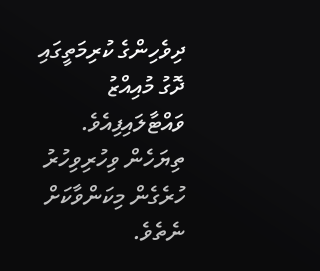ދިވެހިންގެ ކުރިމަތީގައި ދޮގު މުއިއްޒު ވައްޓާލައިފިއެވެ. ތިޔަހެން ވިހުރިވިހުރު ހުރެގެން މިކަންވާކަށް ނެތެވެ.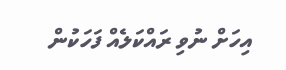އިހަށް ނުވި ރައްކަލެއް ފަހަކުން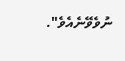ނުވެވޭނެއެވެ".